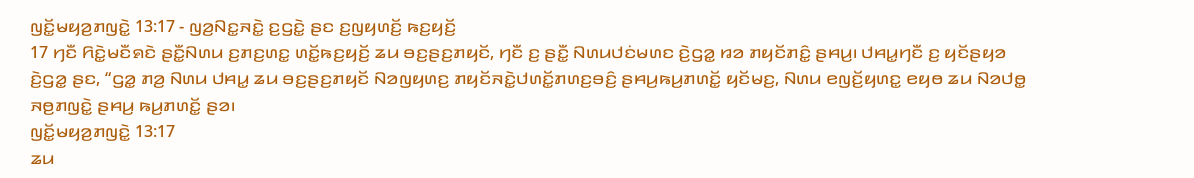ꤜꤢꤩ꤭ꤗꤟꤤ꤬ꤊꤜꤢꤧ꤭ 13:17 - ꤜꤤ꤬ꤡꤢ꤭ꤏꤢꤧ꤭ ꤢ꤬ꤞꤢꤧ꤭ ꤔꤢ ꤢ꤬ꤜꤟꤛꤢꤩ꤬ ꤒꤢ꤬ꤟꤢꤩ꤬
17 ꤚꤢꤪ ꤖꤢꤧ꤭ꤗꤢꤪꤎꤢꤧ ꤔꤢꤪ꤭ꤡꤛꤣ ꤢ꤬ꤊꤢ꤬ꤛꤢ꤭ ꤛꤢꤩ꤭ꤒꤢ꤬ꤟꤢꤩ꤬ ꤘꤣ ꤋꤢ꤬ꤔꤢ꤬ꤊꤟꤢꤩ, ꤚꤢꤪ ꤢ꤬ ꤔꤢꤪ꤭ ꤡꤛꤣꤓꤢꤦꤗꤛꤢ ꤢꤧ꤬ꤞꤤ꤭ ꤙꤤ ꤊꤟꤢꤩꤊꤢꤨ꤭ ꤔꤌꤣ꤬꤯ ꤓꤌꤣ꤭ꤚꤢꤪ ꤢ꤬ ꤟꤢꤩꤔꤟꤤ ꤢꤧ꤬ꤞꤤ꤭ ꤔꤢ, “ꤞꤤ꤭ ꤊꤤ꤬ ꤡꤛꤣ ꤓꤌꤣ꤭ ꤘꤣ ꤋꤢ꤬ꤔꤢ꤬ꤊꤟꤢꤩ ꤡꤤꤜꤟꤛꤢ꤬ ꤊꤟꤢꤩꤏꤢꤧ꤭ꤓꤛꤢꤩ꤭ꤊꤛꤢ꤬ꤋꤢꤨ꤬ ꤔꤌꤣ꤬ꤒꤣ꤬ꤊꤛꤢꤩ꤭ ꤟꤢꤩꤗꤢ꤬, ꤡꤛꤣ ꤕꤜꤢꤩ꤬ꤟꤛꤢ꤭ ꤕꤟꤥ ꤘꤣ ꤡꤤꤓꤥ꤭ ꤏꤥ꤬ꤊꤜꤢꤧ꤭ ꤔꤌꤣ꤬ ꤒꤣ꤬ꤊꤛꤢꤩ꤭ ꤔꤤ꤯
ꤜꤢꤩ꤭ꤗꤟꤤ꤬ꤊꤜꤢꤧ꤭ 13:17
ꤘꤣ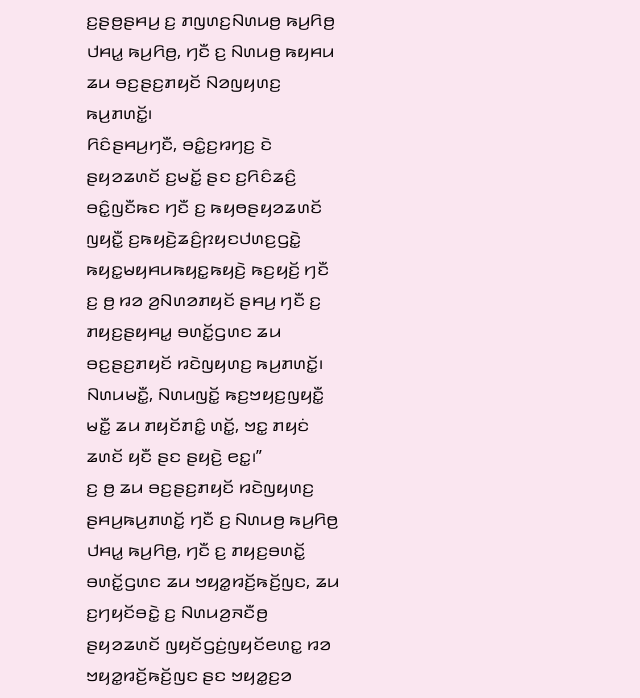ꤢ꤬ꤔꤥ꤬ꤔꤌꤣ꤬ ꤢ꤬ ꤊꤜꤛꤢ꤬ꤡꤛꤣꤥ꤬ ꤒꤣ꤬ꤖꤥ꤬ ꤓꤌꤣ꤭ ꤒꤣ꤬ꤖꤥ꤬, ꤚꤢꤪ ꤢ꤬ ꤡꤛꤣꤥ꤬ ꤒꤟꤌꤣ ꤘꤣ ꤋꤢ꤬ꤔꤢ꤬ꤊꤟꤢꤩ ꤡꤤꤜꤟꤛꤢ꤬ ꤒꤣ꤬ꤊꤛꤢꤩ꤭꤯
ꤖꤢꤨꤔꤌꤣ꤬ꤚꤢꤪ, ꤋꤢꤨ꤭ꤢ꤬ꤙꤚꤢ꤬ ꤢꤧ ꤔꤟꤤꤘꤛꤢꤩ ꤢ꤬ꤗꤢꤩ꤭ ꤔꤢ ꤢ꤬ꤖꤢꤨꤘꤢꤨ꤬ ꤋꤢꤨ꤭ꤜꤢꤪꤒꤢ ꤚꤢꤪ ꤢ꤬ ꤒꤟꤥꤔꤟꤤꤘꤛꤢꤩ ꤜꤟꤢꤪ꤭ ꤢ꤬ꤒꤟꤢꤧ꤬ꤘꤢꤨ꤬ꤐꤟꤢꤓꤛꤢ꤬ꤞꤢꤧ꤭ ꤒꤟꤢ꤭ꤗꤟꤌꤣꤒꤟꤢ꤭ꤒꤟꤢꤧ꤬ ꤒꤢ꤬ꤟꤢꤩ꤬ ꤚꤢꤪ ꤢ꤬ ꤥ꤬ ꤙꤤ ꤤ꤬ꤡꤛꤤꤊꤟꤢꤩ ꤔꤌꤣ꤬ ꤚꤢꤪ ꤢ꤬ ꤊꤟꤢ꤬ꤔꤟꤌꤣ꤭ ꤋꤛꤢꤩ꤭ꤞꤛꤢ ꤘꤣ ꤋꤢ꤬ꤔꤢ꤬ꤊꤟꤢꤩ ꤙꤢꤧꤜꤟꤛꤢ꤬ ꤒꤣ꤬ꤊꤛꤢꤩ꤭꤯
ꤡꤛꤣꤗꤢꤪ꤭, ꤡꤛꤣꤜꤢꤩ꤭ ꤒꤢ꤬ꤠꤟꤢ꤬ꤜꤟꤢꤪ꤭ ꤗꤢꤪ꤭ ꤘꤣ ꤊꤟꤢꤩꤊꤢꤨ꤭ ꤛꤢꤩ꤭, ꤠꤢ꤭ ꤊꤟꤢꤦ ꤘꤛꤢꤩ ꤟꤢꤪ ꤔꤢ ꤔꤟꤢꤧ꤬ ꤕꤢ꤭꤯”
ꤢ꤬ ꤥ꤬ ꤘꤣ ꤋꤢ꤬ꤔꤢ꤬ꤊꤟꤢꤩ ꤙꤢꤧꤜꤟꤛꤢ꤬ ꤔꤌꤣ꤬ꤒꤣ꤬ꤊꤛꤢꤩ꤭ ꤚꤢꤪ ꤢ꤬ ꤡꤛꤣꤥ꤬ ꤒꤣ꤬ꤖꤥ꤬ ꤓꤌꤣ꤭ ꤒꤣ꤬ꤖꤥ꤬, ꤚꤢꤪ ꤢ꤬ ꤊꤟꤢ꤬ꤋꤛꤢꤩ꤭ ꤋꤛꤢꤩ꤭ꤞꤛꤢ ꤘꤣ ꤠꤟꤤ꤭ꤙꤢꤩ꤬ꤒꤢꤩ꤬ꤜꤢ, ꤘꤣ ꤢ꤬ꤚꤟꤢꤩꤋꤢꤧ꤭ ꤢ꤬ ꤡꤛꤣꤤ꤬ꤏꤢꤪꤥ꤬ ꤔꤟꤤꤘꤛꤢꤩ ꤜꤟꤢꤩꤞꤢꤦ꤬ꤜꤟꤢꤩꤕꤛꤢ꤭ ꤙꤤ ꤠꤟꤤ꤭ꤙꤢꤩ꤬ꤒꤢꤩ꤬ꤜꤢ ꤔꤢ ꤠꤟꤤ꤭ꤢ꤬ꤤ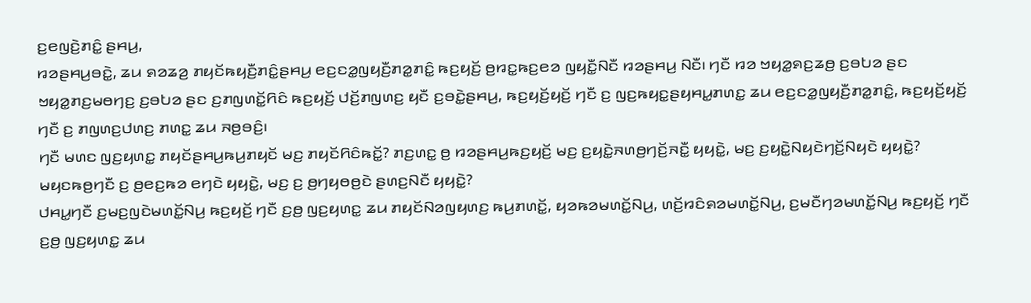ꤢ꤬ꤕꤜꤢꤧ꤬ꤊꤢꤨ꤭ ꤔꤌꤣ꤬,
ꤙꤤꤔꤌꤣ꤬ꤋꤢꤧ꤭, ꤘꤣ ꤎꤤꤘꤤ꤬ ꤊꤟꤢꤩꤒꤟꤢꤪ꤬ꤊꤢꤨ꤭ꤔꤌꤣ꤬ ꤕꤢ꤬ꤢꤤ꤭ꤜꤟꤢꤪ꤬ꤊꤤ꤭ꤊꤢꤨ꤭ ꤒꤢ꤬ꤟꤢꤩ꤬ ꤥ꤬ꤙꤢ꤭ꤒꤢ꤬ꤕꤤ ꤜꤟꤢꤪ꤭ꤡꤢꤪ ꤙꤤꤔꤌꤣ꤬ ꤡꤢꤪ꤯ ꤚꤢꤪ ꤙꤤ ꤠꤟꤤ꤭ꤎꤢ꤬ꤘꤥ꤬ ꤢ꤬ꤋꤝꤤ ꤔꤢ ꤠꤟꤤ꤭ꤊꤢ꤬ꤗꤥꤚꤢ꤬ ꤢ꤬ꤋꤝꤤ ꤔꤢ ꤢ꤬ꤊꤜꤛꤢꤩ꤭ꤖꤢꤨ ꤒꤢ꤬ꤟꤢꤩ꤬ ꤓꤢꤩ꤬ꤊꤜꤛꤢ꤬ ꤟꤢꤪ ꤢ꤬ꤋꤢꤧ꤭ꤔꤌꤣ꤬, ꤒꤢ꤬ꤟꤢꤩ꤬ꤟꤢꤩ꤬ ꤚꤢꤪ ꤢ꤬ ꤜꤢ꤬ꤒꤟꤢ꤭ꤔꤟꤌꤣ꤭ꤊꤛꤢ꤭ ꤘꤣ ꤕꤢ꤬ꤢꤤ꤭ꤜꤟꤢꤪ꤬ꤊꤤ꤭ꤊꤢꤨ꤭, ꤒꤢ꤬ꤟꤢꤩ꤬ꤟꤢꤩ꤬ ꤚꤢꤪ ꤢ꤬ ꤊꤜꤛꤢ꤬ꤓꤛꤢ꤬ ꤊꤛꤢ꤭ ꤘꤣ ꤏꤥ꤬ꤋꤢꤨ꤬꤯
ꤚꤢꤪ ꤗꤛꤢ ꤜꤢ꤬ꤟꤛꤢ꤭ ꤊꤟꤢꤩꤔꤌꤣ꤬ꤒꤣ꤬ꤊꤟꤢꤩ ꤗꤢ꤬ ꤊꤟꤢꤩꤖꤢꤨꤒꤢꤩ꤭? ꤊꤢ꤬ꤛꤢ꤭ ꤥ꤬ ꤙꤤꤔꤌꤣ꤬ꤒꤢ꤬ꤟꤢꤩ꤬ ꤗꤢ꤬ ꤢ꤬ꤟꤢꤧ꤭ꤏꤛꤥ꤬ꤚꤢꤩ꤬ꤏꤢꤪ꤭ ꤟꤟꤢꤧ꤭, ꤗꤢ꤬ ꤢ꤬ꤟꤢꤧ꤭ꤡꤟꤢꤧꤚꤢꤩ꤬ꤡꤟꤢꤧ ꤟꤟꤢꤧ꤭? ꤗꤟꤢꤒꤥ꤬ꤚꤢꤪ ꤢ꤬ ꤥ꤬ꤕꤢ꤬ꤒꤤ ꤕꤚꤢꤧ ꤟꤟꤢꤧ꤭, ꤗꤢ꤬ ꤢ꤬ ꤥ꤬ꤚꤟꤥꤥ꤬ꤢꤧ ꤔꤛꤢ꤬ꤡꤢꤪ ꤟꤟꤢꤧ꤭?
ꤓꤌꤣ꤭ꤚꤢꤪ ꤢ꤬ꤗꤢ꤬ꤜꤢꤧꤗꤛꤢꤩ꤭ꤡꤣ꤬ ꤒꤢ꤬ꤟꤢꤩ꤬ ꤚꤢꤪ ꤢ꤬ꤥ꤬ ꤜꤢ꤬ꤟꤛꤢ꤭ ꤘꤣ ꤊꤟꤢꤩꤡꤤꤜꤟꤛꤢ꤬ ꤒꤣ꤬ꤊꤛꤢꤩ꤭, ꤟꤤꤒꤤꤗꤛꤢꤩ꤭ꤡꤣ꤬, ꤛꤢꤩ꤬ꤙꤢꤨꤎꤤꤗꤛꤢꤩ꤭ꤡꤣ꤬, ꤢ꤬ꤗꤢꤪꤚꤤꤗꤛꤢꤩ꤭ꤡꤣ꤬ ꤒꤢ꤬ꤟꤢꤩ꤬ ꤚꤢꤪ ꤢ꤬ꤥ꤬ ꤜꤢ꤬ꤟꤛꤢ꤭ ꤘꤣ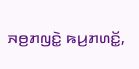ꤏꤥ꤬ꤊꤜꤢꤧ꤭ ꤒꤣ꤬ꤊꤛꤢꤩ꤭,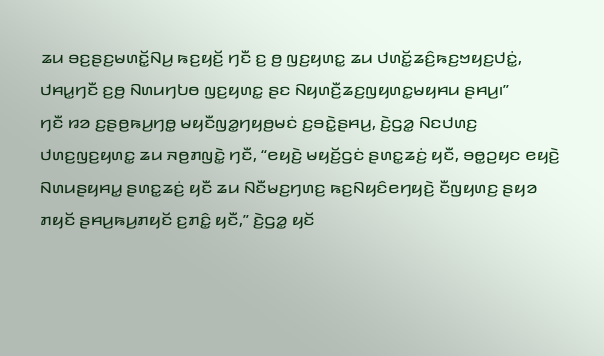ꤘꤣ ꤋꤢ꤬ꤔꤢ꤬ꤗꤛꤢꤩ꤭ꤡꤣ꤬ ꤒꤢ꤬ꤟꤢꤩ꤬ ꤚꤢꤪ ꤢ꤬ ꤥ꤬ ꤜꤢ꤬ꤟꤛꤢ꤭ ꤘꤣ ꤓꤛꤢꤩ꤭ꤘꤢꤨ꤬ꤒꤢ꤬ꤠꤟꤢ꤬ꤓꤢꤦ꤭, ꤓꤌꤣ꤭ꤚꤢꤪ ꤢ꤬ꤥ꤬ ꤡꤛꤣꤚꤝꤥ ꤜꤢ꤬ꤟꤛꤢ꤭ ꤔꤢ ꤡꤟꤛꤢꤪ꤬ꤘꤢ꤬ꤜꤟꤛꤢ꤭ꤗꤟꤌꤣ ꤔꤌꤣ꤬꤯”
ꤚꤢꤪ ꤙꤤ ꤢ꤬ꤔꤥ꤬ꤒꤣ꤬ꤚꤥ꤭ ꤗꤟꤢꤪꤜꤤ꤭ꤚꤟꤥ꤬ꤗꤢꤦ ꤢ꤬ꤋꤢꤧ꤭ꤔꤌꤣ꤬, ꤢꤧ꤬ꤞꤤ꤭ ꤡꤢꤓꤛꤢ꤬ ꤓꤛꤢ꤬ꤜꤢ꤬ꤟꤛꤢ꤭ ꤘꤣ ꤏꤥ꤬ꤊꤜꤢꤧ꤭ ꤚꤢꤪ, “ꤕꤟꤢꤧ꤬ ꤗꤟꤢꤩ꤬ꤞꤢꤦ ꤔꤛꤢ꤭ꤘꤢꤦ꤬ ꤟꤢꤪ, ꤋꤥ꤭ꤑꤟꤢ ꤕꤟꤢꤧ꤬ ꤡꤛꤣꤔꤟꤌꤣ꤭ ꤔꤛꤢ꤭ꤘꤢꤦ꤬ ꤟꤢꤪ ꤘꤣ ꤡꤢꤪꤗꤢ꤬ꤚꤛꤢ꤬ ꤒꤢ꤬ꤡꤟꤢꤨꤕꤚꤟꤢꤧ꤬ ꤢꤪꤜꤟꤛꤢ꤬ ꤔꤟꤤ ꤊꤟꤢꤩ ꤔꤌꤣ꤬ꤒꤣ꤬ꤊꤟꤢꤩ ꤢ꤬ꤊꤢꤨ꤭ ꤟꤢꤪ,” ꤢꤧ꤬ꤞꤤ꤭ ꤟꤢꤩ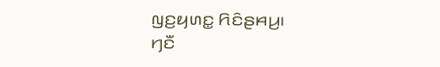ꤜꤢ꤬ꤟꤛꤢ꤭ ꤖꤢꤨꤔꤌꤣ꤬꤯
ꤚꤢꤪ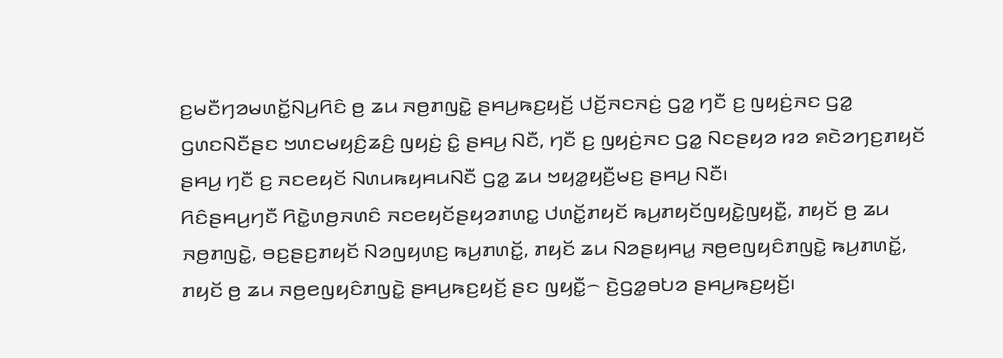ꤢ꤬ꤗꤢꤪꤚꤤꤗꤛꤢꤩ꤭ꤡꤣ꤬ꤖꤢꤨ ꤥ꤬ ꤘꤣ ꤏꤥ꤬ꤊꤜꤢꤧ꤭ ꤔꤌꤣ꤬ꤒꤢ꤬ꤟꤢꤩ꤬ ꤓꤢꤩ꤬ꤏꤢꤏꤢꤦ꤬ ꤞꤤ꤭ ꤚꤢꤪ ꤢ꤬ ꤜꤟꤢꤦ꤬ꤏꤢ ꤞꤤ꤭ ꤞꤛꤢꤡꤢꤪꤔꤢ ꤠꤛꤢꤗꤟꤢꤨ꤬ꤘꤢꤨ꤬ ꤜꤟꤢꤦ꤬ ꤢꤨ꤭ ꤔꤌꤣ꤬ ꤡꤢꤪ, ꤚꤢꤪ ꤢ꤬ ꤜꤟꤢꤦ꤬ꤏꤢ ꤞꤤ꤭ ꤡꤢꤔꤟꤤ ꤙꤤ ꤎꤢꤧꤤꤚꤢ꤬ꤊꤟꤢꤩ ꤔꤌꤣ꤬ ꤚꤢꤪ ꤢ꤬ ꤏꤢꤕꤟꤢꤩ ꤡꤛꤣꤒꤟꤌꤣꤡꤢꤪ ꤞꤤ꤭ ꤘꤣ ꤠꤟꤤ꤭ꤟꤢꤪ꤬ꤗꤢ꤬ ꤔꤌꤣ꤬ ꤡꤢꤪ꤯
ꤖꤢꤨꤔꤌꤣ꤬ꤚꤢꤪ ꤖꤢꤧ꤭ꤛꤥ꤬ꤏꤛꤢꤨ ꤏꤢꤕꤟꤢꤩꤔꤟꤤꤊꤛꤢ꤭ ꤓꤛꤢꤩ꤭ꤊꤟꤢꤩ ꤒꤣ꤬ꤊꤟꤢꤩꤜꤟꤢꤧ꤭ꤜꤟꤢꤪ꤭, ꤊꤟꤢꤩ ꤥ꤬ ꤘꤣ ꤏꤥ꤬ꤊꤜꤢꤧ꤭, ꤋꤢ꤬ꤔꤢ꤬ꤊꤟꤢꤩ ꤡꤤꤜꤟꤛꤢ꤬ ꤒꤣ꤬ꤊꤛꤢꤩ꤭, ꤊꤟꤢꤩ ꤘꤣ ꤡꤤꤔꤟꤌꤣ꤭ ꤏꤥ꤬ꤕꤜꤟꤢꤨꤊꤜꤢꤧ꤭ ꤒꤣ꤬ꤊꤛꤢꤩ꤭, ꤊꤟꤢꤩ ꤥ꤬ ꤘꤣ ꤏꤥ꤬ꤕꤜꤟꤢꤨꤊꤜꤢꤧ꤭ ꤔꤌꤣ꤬ꤒꤢ꤬ꤟꤢꤩ꤬ ꤔꤢ ꤜꤟꤢꤪ꤭꤮ ꤢꤧ꤬ꤞꤤ꤭ꤋꤝꤤ ꤔꤌꤣ꤬ꤒꤢ꤬ꤟꤢꤩ꤬꤯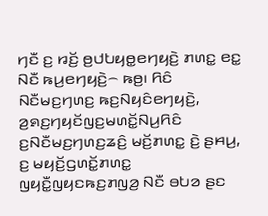ꤚꤢꤪ ꤢ꤬ ꤙꤢꤩ꤬ ꤥ꤬ꤓꤝꤟꤥ꤭ꤕꤚꤟꤢꤧ꤬ ꤊꤛꤢ꤭ ꤕꤢ꤭ ꤡꤢꤪ ꤒꤣ꤬ꤕꤚꤟꤢꤧ꤬꤮ ꤒꤥ꤬꤯ ꤖꤢꤨ ꤡꤢꤪꤗꤢ꤬ꤚꤛꤢ꤬ ꤒꤢ꤬ꤡꤟꤢꤨꤕꤚꤟꤢꤧ꤬, ꤤ꤬ꤎꤢ꤬ꤚꤟꤢꤩꤜꤢ꤬ꤗꤛꤢꤩ꤭ꤡꤣ꤬ꤖꤢꤨ ꤢ꤬ꤡꤢꤪꤗꤢ꤬ꤚꤛꤢ꤬ꤘꤢꤨ꤬ ꤗꤢꤩ꤬ꤊꤛꤢ꤭ ꤢꤧ꤬ ꤔꤌꤣ꤬, ꤢ꤬ ꤗꤟꤢꤩ꤬ꤞꤛꤢꤩ꤭ꤊꤛꤢ꤭ ꤜꤟꤢꤪ꤭ꤜꤟꤢꤒꤢ꤬ꤊꤜꤤ꤬ ꤡꤢꤪ ꤋꤝꤤ ꤔꤢ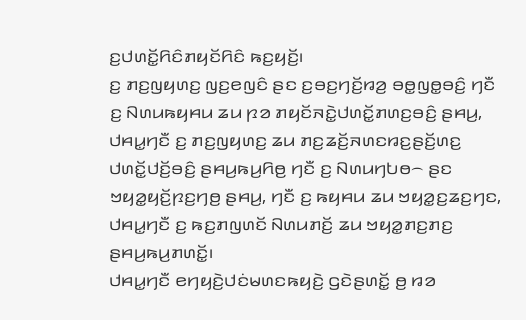ꤢ꤬ꤓꤛꤢꤩ꤭ꤖꤢꤨꤊꤟꤢꤩꤖꤢꤨ ꤒꤢ꤬ꤟꤢꤩ꤬꤯
ꤢ꤬ ꤊꤢ꤬ꤜꤟꤛꤢ꤬ ꤜꤢ꤬ꤕꤜꤢꤨ ꤔꤢ ꤢ꤬ꤋꤢ꤬ꤚꤢꤩ꤬ꤙꤤ꤬ ꤋꤥ꤭ꤜꤥ꤭ꤋꤢꤨ꤬ ꤚꤢꤪ ꤢ꤬ ꤡꤛꤣꤒꤟꤌꤣ ꤘꤣ ꤐꤤ ꤊꤟꤢꤩꤏꤢꤧ꤭ꤓꤛꤢꤩ꤭ꤊꤛꤢ꤬ꤋꤢꤨ꤬ ꤔꤌꤣ꤬, ꤓꤌꤣ꤭ꤚꤢꤪ ꤢ꤬ ꤊꤢ꤬ꤜꤟꤛꤢ꤬ ꤘꤣ ꤊꤢ꤬ꤘꤢꤩ꤬ꤏꤛꤢꤙꤢ꤬ꤔꤢꤩ꤬ꤛꤢ꤬ ꤓꤛꤢꤩ꤭ꤓꤢꤩ꤬ꤋꤢꤨ꤬ ꤔꤌꤣ꤬ꤒꤣ꤬ꤖꤥ꤬ ꤚꤢꤪ ꤢ꤬ ꤡꤛꤣꤚꤝꤥ꤮ ꤔꤢ ꤠꤟꤤ꤭ꤟꤢꤩ꤬ꤐꤢ꤬ꤚꤥ꤬ ꤔꤌꤣ꤬, ꤚꤢꤪ ꤢ꤬ ꤒꤟꤌꤣ ꤘꤣ ꤠꤟꤤ꤭ꤢ꤬ꤘꤢ꤬ꤚꤢ, ꤓꤌꤣ꤭ꤚꤢꤪ ꤢ꤬ ꤒꤢ꤬ꤊꤜꤛꤢꤩ ꤡꤛꤣꤊꤢꤩ꤬ ꤘꤣ ꤠꤟꤤ꤭ꤊꤢ꤬ꤊꤢ꤬ ꤔꤌꤣ꤬ꤒꤣ꤬ꤊꤛꤢꤩ꤭꤯
ꤓꤌꤣ꤭ꤚꤢꤪ ꤕꤚꤟꤢꤧ꤬ꤓꤢꤦꤗꤛꤢꤒꤟꤢꤧ꤬ ꤞꤢꤧꤔꤛꤢꤩ꤭ ꤥ꤬ ꤙꤤ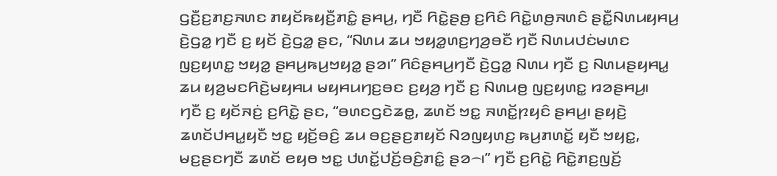ꤞꤢꤪ꤬ꤢ꤬ꤊꤢ꤬ꤏꤛꤢ ꤊꤟꤢꤩꤒꤟꤢꤪ꤬ꤊꤢꤨ꤭ ꤔꤌꤣ꤬, ꤚꤢꤪ ꤖꤢꤧ꤭ꤔꤥ꤬ ꤢ꤬ꤖꤢꤨ ꤖꤢꤧ꤭ꤛꤥ꤬ꤏꤛꤢꤨ ꤔꤢꤪ꤭ꤡꤛꤣꤟꤌꤣ꤬ ꤢꤧ꤬ꤞꤤ꤭ ꤚꤢꤪ ꤢ꤬ ꤟꤢꤩ ꤢꤧ꤬ꤞꤤ꤭ ꤔꤢ, “ꤡꤛꤣ ꤘꤣ ꤠꤟꤤ꤭ꤛꤢ꤬ꤚꤤ꤬ꤋꤢꤪ ꤚꤢꤪ ꤡꤛꤣꤓꤢꤦꤗꤛꤢ ꤜꤢ꤬ꤟꤛꤢ꤭ ꤠꤟꤤ꤭ ꤔꤌꤣ꤬ꤒꤣ꤬ꤠꤟꤤ꤭ ꤔꤤ꤯” ꤖꤢꤨꤔꤌꤣ꤬ꤚꤢꤪ ꤢꤧ꤬ꤞꤤ꤭ ꤡꤛꤣ ꤚꤢꤪ ꤢ꤬ ꤡꤛꤣꤔꤟꤌꤣ꤭ ꤘꤣ ꤟꤤ꤬ꤗꤢꤖꤢꤧ꤬ꤗꤟꤌꤣ ꤗꤟꤌꤣꤚꤢ꤬ꤋꤢ ꤢ꤬ꤟꤤ꤬ ꤚꤢꤪ ꤢ꤬ ꤡꤛꤣꤥ꤬ ꤜꤢ꤬ꤟꤛꤢ꤭ ꤙꤤꤔꤌꤣ꤬꤯
ꤚꤢꤪ ꤢ꤬ ꤟꤢꤩꤏꤢꤦ꤬ ꤢ꤬ꤖꤢꤧ꤭ ꤔꤢ, “ꤋꤛꤢꤞꤢꤧꤘꤥ꤭, ꤘꤛꤢꤩ ꤠꤢ꤭ ꤏꤛꤢꤩ꤭ꤐꤟꤢꤨ ꤔꤌꤣ꤬꤯ ꤔꤟꤢꤧ꤬ ꤘꤛꤢꤩꤓꤌꤣ꤭ꤟꤢꤪ ꤠꤢ꤭ ꤟꤢꤩ꤬ꤋꤢꤨ꤬ ꤘꤣ ꤋꤢ꤬ꤔꤢ꤬ꤊꤟꤢꤩ ꤡꤤꤜꤟꤛꤢ꤬ ꤒꤣ꤬ꤊꤛꤢꤩ꤭ ꤟꤢꤪ ꤠꤟꤢ꤭, ꤗꤢ꤬ꤔꤢꤚꤢꤪ ꤘꤛꤢꤩ ꤕꤟꤥ ꤠꤢ꤭ ꤓꤛꤢꤩ꤭ꤓꤢꤩ꤬ꤋꤢꤨ꤬ꤊꤢꤨ꤭ ꤔꤤ꤮꤯” ꤚꤢꤪ ꤢ꤬ꤖꤢꤧ꤭ ꤖꤢꤧ꤭ꤊꤢ꤬ꤜꤢꤩ꤬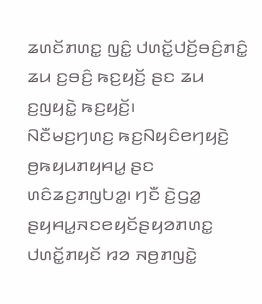ꤘꤛꤢꤩꤊꤛꤢ꤭ ꤜꤢꤨ꤭ ꤓꤛꤢꤩ꤭ꤓꤢꤩ꤬ꤋꤢꤨ꤬ꤊꤢꤨ꤭ ꤘꤣ ꤢ꤬ꤋꤢꤨ꤬ ꤒꤢ꤬ꤟꤢꤩ꤬ ꤔꤢ ꤘꤣ ꤢ꤬ꤜꤟꤢꤧ꤭ ꤒꤢ꤬ꤟꤢꤩ꤬꤯
ꤡꤢꤪꤗꤢ꤬ꤚꤛꤢ꤬ ꤒꤢ꤬ꤡꤟꤢꤨꤕꤚꤟꤢꤧ꤬ ꤥ꤬ꤒꤟꤣꤊꤟꤌꤣ꤭ ꤔꤢ ꤛꤢꤨꤘꤢ꤬ꤊꤜꤝꤤ꤭꤯ ꤚꤢꤪ ꤢꤧ꤬ꤞꤤ꤭ ꤔꤟꤌꤣ꤭ꤏꤢꤕꤟꤢꤩꤔꤟꤤꤊꤛꤢ꤭ ꤓꤛꤢꤩ꤭ꤊꤟꤢꤩ ꤙꤤ ꤏꤥ꤬ꤊꤜꤢꤧ꤭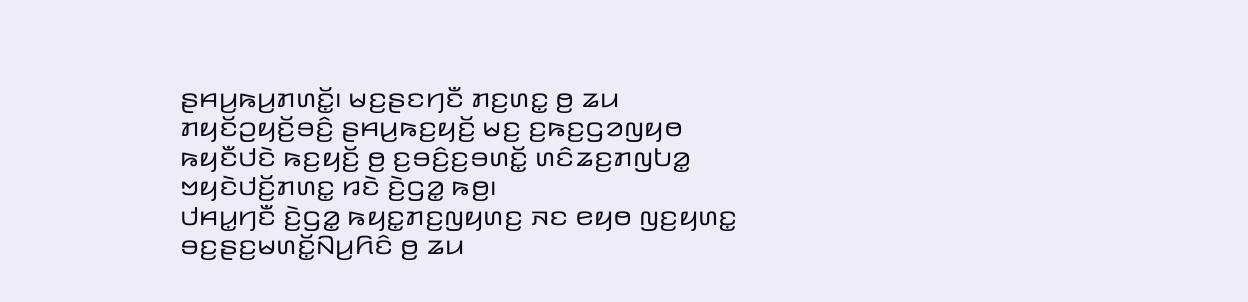ꤔꤌꤣ꤬ꤒꤣ꤬ꤊꤛꤢꤩ꤭꤯ ꤗꤢ꤬ꤔꤢꤚꤢꤪ ꤊꤢ꤬ꤛꤢ꤭ ꤥ꤬ ꤘꤣ ꤊꤟꤢꤩꤑꤟꤢꤩ꤬ꤋꤢꤨ꤬ ꤔꤌꤣ꤬ꤒꤢ꤬ꤟꤢꤩ꤬ ꤗꤢ꤬ ꤢ꤬ꤒꤢ꤬ꤞꤤꤜꤟꤥ ꤒꤟꤢꤪꤓꤢꤧ ꤒꤢ꤬ꤟꤢꤩ꤬ ꤥ꤬ ꤢ꤬ꤋꤢꤨ꤬ꤢ꤬ꤋꤛꤢꤩ꤭ ꤛꤢꤨꤘꤢ꤬ꤊꤜꤝꤤ꤭ ꤠꤟꤢꤧꤓꤢꤩ꤬ꤊꤛꤢ꤭ ꤙꤢꤧ ꤢꤧ꤬ꤞꤤ꤭ ꤒꤥ꤬꤯
ꤓꤌꤣ꤭ꤚꤢꤪ ꤢꤧ꤬ꤞꤤ꤭ ꤒꤟꤢ꤭ꤊꤢ꤬ꤜꤟꤛꤢ꤬ ꤏꤢ ꤕꤟꤥ ꤜꤢ꤬ꤟꤛꤢ꤭ ꤋꤢ꤬ꤔꤢ꤬ꤗꤛꤢꤩ꤭ꤡꤣ꤬ꤖꤢꤨ ꤥ꤬ ꤘꤣ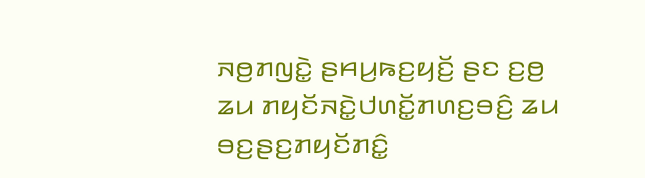ꤏꤥ꤬ꤊꤜꤢꤧ꤭ ꤔꤌꤣ꤬ꤒꤢ꤬ꤟꤢꤩ꤬ ꤔꤢ ꤢ꤬ꤥ꤬ ꤘꤣ ꤊꤟꤢꤩꤏꤢꤧ꤭ꤓꤛꤢꤩ꤭ꤊꤛꤢ꤬ꤋꤢꤨ꤬ ꤘꤣ ꤋꤢ꤬ꤔꤢ꤬ꤊꤟꤢꤩꤊꤢꤨ꤭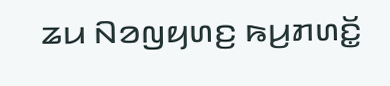ꤘꤣ ꤡꤤꤜꤟꤛꤢ꤬ ꤒꤣ꤬ꤊꤛꤢꤩ꤭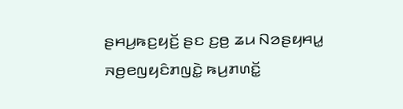ꤔꤌꤣ꤬ꤒꤢ꤬ꤟꤢꤩ꤬ ꤔꤢ ꤢ꤬ꤥ꤬ ꤘꤣ ꤡꤤꤔꤟꤌꤣ꤭ ꤏꤥ꤬ꤕꤜꤟꤢꤨꤊꤜꤢꤧ꤭ ꤒꤣ꤬ꤊꤛꤢꤩ꤭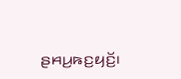ꤔꤌꤣ꤬ꤒꤢ꤬ꤟꤢꤩ꤬꤯